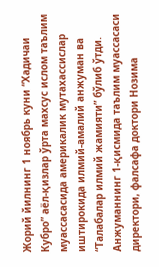Жорий йилнинг 1 ноябрь куни “Хадичаи Кубро” аёл-қизлар ўрта махсус ислом таълим муассасасида америкалик мутахассислар иштирокида илмий-амалий анжуман ва “Талабалар илмий жамияти” бўлиб ўтди. Анжуманнинг 1-қисмида таълим муассасаси директори, фалсафа доктори Нозима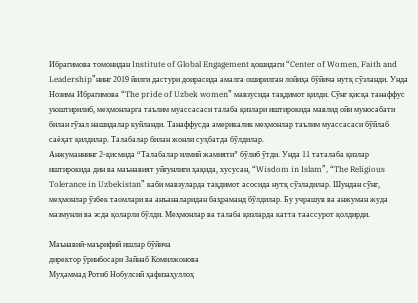Ибрагимова томонидан Institute of Global Engagement қошидаги “Center of Women, Faith and Leadership”нинг 2019 йилги дастури доирасида амалга оширилган лойиҳа бўйича нутқ сўзланди. Унда Нозима Ибрагимова “The pride of Uzbek women” мавзусида тақдимот қилди. Сўнг қисқа танаффус уюштирилиб, меҳмонларга таълим муассасаси талаба қизлари иштирокида мавлид ойи муносабати билан гўзал нашидалар куйланди. Танаффусда америкалик меҳмонлар таълим муассасаси бўйлаб саёҳат қилдилар. Талабалар билан жонли суҳбатда бўлдилар.
Анжуманнинг 2-қисмида “Талабалар илмий жамияти” бўлиб ўтди. Унда 11 таталаба қизлар иштирокида дин ва маънавият уйғунлиги ҳақида, хусусан, “Wisdom in Islam”, “The Religious Tolerance in Uzbekistan” каби мавзуларда тақдимот асосида нутқ сўзладилар. Шундан сўнг, меҳмонлар ўзбек таомлари ва анъаналаридан баҳраманд бўлдилар. Бу учрашув ва анжуман жуда мазмунли ва эсда қоларли бўлди. Меҳмонлар ва талаба қизларда катта таассурот қолдирди.

Маънавий-маърифий ишлар бўйича
директор ўринбосари Зайнаб Комилжонова
Муҳаммад Ротиб Нобулсий ҳафизаҳуллоҳ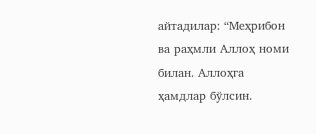айтадилар: “Меҳрибон ва раҳмли Аллоҳ номи билан. Аллоҳга ҳамдлар бўлсин.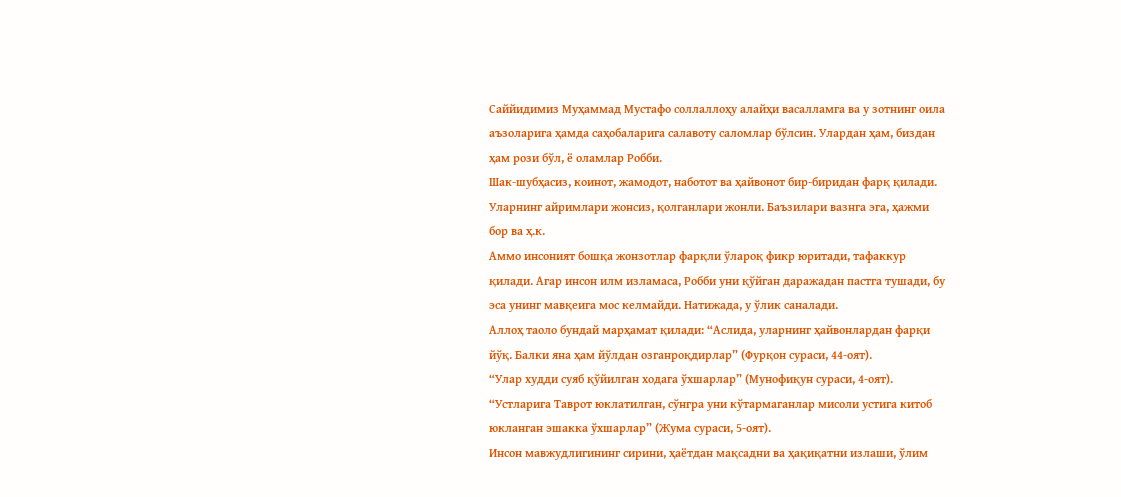Саййидимиз Муҳаммад Мустафо соллаллоҳу алайҳи васалламга ва у зотнинг оила аъзоларига ҳамда саҳобаларига салавоту саломлар бўлсин. Улардан ҳам, биздан ҳам рози бўл, ё оламлар Робби.
Шак-шубҳасиз, коинот, жамодот, наботот ва ҳайвонот бир-биридан фарқ қилади. Уларнинг айримлари жонсиз, қолганлари жонли. Баъзилари вазнга эга, ҳажми бор ва ҳ.к.
Аммо инсоният бошқа жонзотлар фарқли ўлароқ фикр юритади, тафаккур қилади. Агар инсон илм изламаса, Робби уни қўйган даражадан пастга тушади, бу эса унинг мавқеига мос келмайди. Натижада, у ўлик саналади.
Аллоҳ таоло бундай марҳамат қилади: “Аслида, уларнинг ҳайвонлардан фарқи йўқ. Балки яна ҳам йўлдан озганроқдирлар” (Фурқон сураси, 44-оят).
“Улар худди суяб қўйилган ходага ўхшарлар” (Мунофиқун сураси, 4-оят).
“Устларига Таврот юклатилган, сўнгра уни кўтармаганлар мисоли устига китоб юкланган эшакка ўхшарлар” (Жума сураси, 5-оят).
Инсон мавжудлигининг сирини, ҳаётдан мақсадни ва ҳақиқатни излаши, ўлим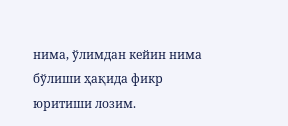нима, ўлимдан кейин нима бўлиши ҳақида фикр юритиши лозим.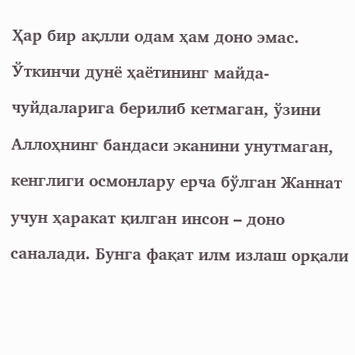Ҳар бир ақлли одам ҳам доно эмас. Ўткинчи дунё ҳаётининг майда-чуйдаларига берилиб кетмаган, ўзини Аллоҳнинг бандаси эканини унутмаган, кенглиги осмонлару ерча бўлган Жаннат учун ҳаракат қилган инсон – доно саналади. Бунга фақат илм излаш орқали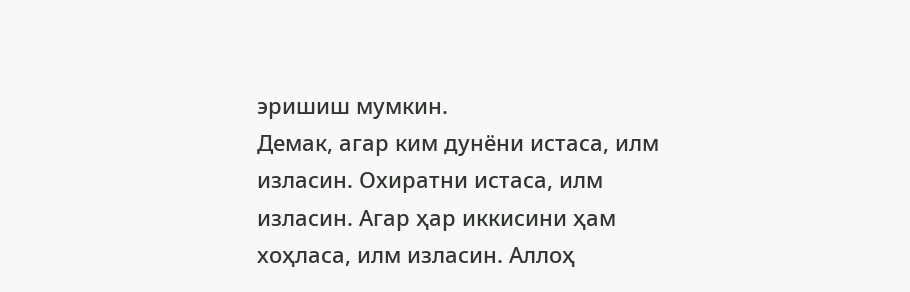эришиш мумкин.
Демак, агар ким дунёни истаса, илм изласин. Охиратни истаса, илм изласин. Агар ҳар иккисини ҳам хоҳласа, илм изласин. Аллоҳ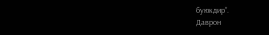буюкдир”.
Даврон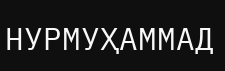НУРМУҲАММАД